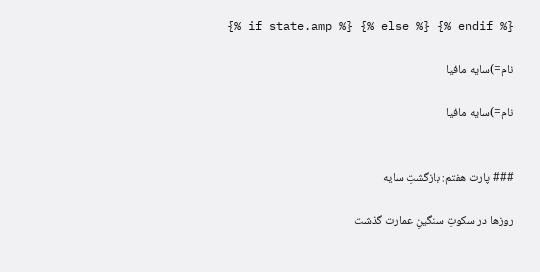{% if state.amp %} {% else %} {% endif %}

نام=)سایه مافیا

نام=)سایه مافیا


### پارت هفتم: بازگشتِ سایه

روزها در سکوتِ سنگینِ عمارت گذشت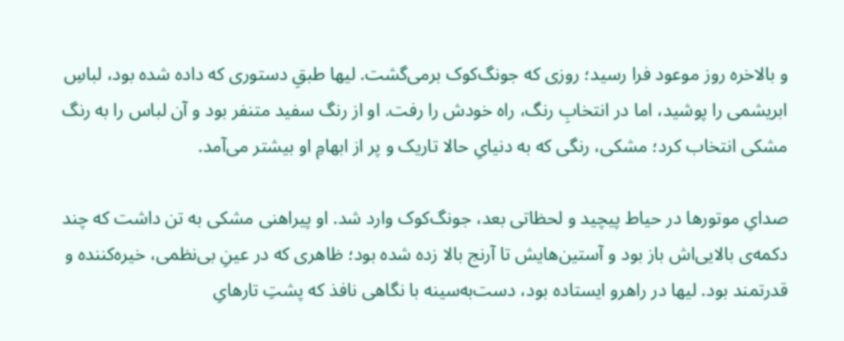و بالاخره روز موعود فرا رسید؛ روزی که جونگ‌کوک برمی‌گشت. لیها طبقِ دستوری که داده شده بود، لباسِ ابریشمی را پوشید، اما در انتخابِ رنگ، راه خودش را رفت. او از رنگ سفید متنفر بود و آن لباس را به رنگ مشکی انتخاب کرد؛ مشکی، رنگی که به دنیایِ حالا تاریک و پر از ابهامِ او بیشتر می‌آمد.

صدایِ موتورها در حیاط پیچید و لحظاتی بعد، جونگ‌کوک وارد شد. او پیراهنی مشکی به تن داشت که چند دکمه‌ی بالایی‌اش باز بود و آستین‌هایش تا آرنج بالا زده شده بود؛ ظاهری که در عینِ بی‌نظمی، خیره‌کننده و قدرتمند بود. لیها در راهرو ایستاده بود، دست‌به‌سینه با نگاهی نافذ که پشتِ تارهایِ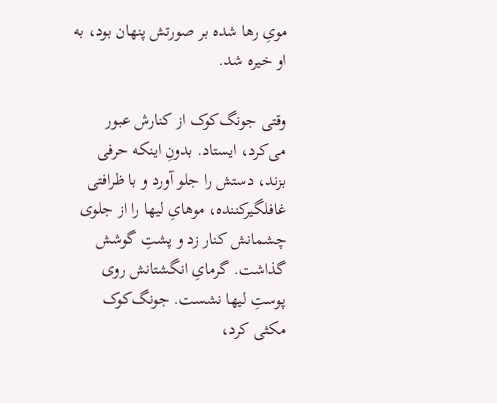مویِ رها شده بر صورتش پنهان بود، به او خیره شد.

وقتی جونگ‌کوک از کنارش عبور می‌کرد، ایستاد. بدونِ اینکه حرفی بزند، دستش را جلو آورد و با ظرافتی غافلگیرکننده، موهایِ لیها را از جلوی چشمانش کنار زد و پشتِ گوشش گذاشت. گرمایِ انگشتانش روی پوستِ لیها نشست. جونگ‌کوک مکثی کرد،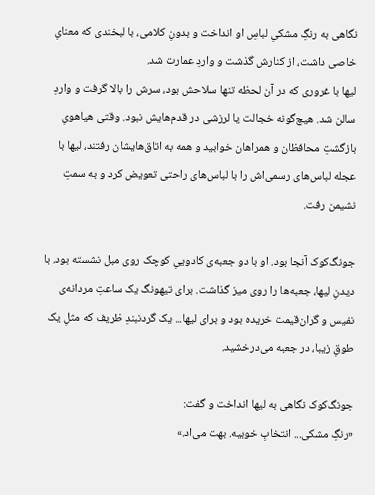نگاهی به رنگِ مشکیِ لباسِ او انداخت و بدونِ کلامی، با لبخندی که معنایِ خاصی داشت، از کنارش گذشت و واردِ عمارت شد.
لیها با غروری که در آن لحظه تنها سلاحش بود، سرش را بالا گرفت و واردِ سالن شد. هیچ‌گونه خجالت یا لرزشی در قدم‌هایش نبود. وقتی هیاهویِ بازگشتِ محافظان و همراهان خوابید و همه به اتاق‌هایشان رفتند، لیها با عجله لباس‌های رسمی‌اش را با لباس‌های راحتی تعویض کرد و به سمتِ نشیمن رفت.

جونگ‌کوک آنجا بود. او با دو جعبه‌ی کادوییِ کوچک روی مبل نشسته بود. با دیدنِ لیها، جعبه‌ها را روی میز گذاشت. برای تیهونگ یک ساعتِ مردانه‌ی نفیس و گران‌قیمت خریده بود و برای لیها... یک گردنبندِ ظریف که مثلِ یک طوقِ زیبا، در جعبه می‌درخشید.

جونگ‌کوک نگاهی به لیها انداخت و گفت:
«رنگِ مشکی... انتخابِ خوبیه. بهت می‌اد.»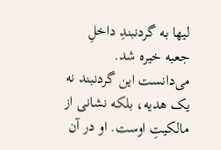لیها به گردنبندِ داخلِ جعبه خیره شد. می‌دانست این گردنبند نه یک هدیه، بلکه نشانی از مالکیتِ اوست. او در آن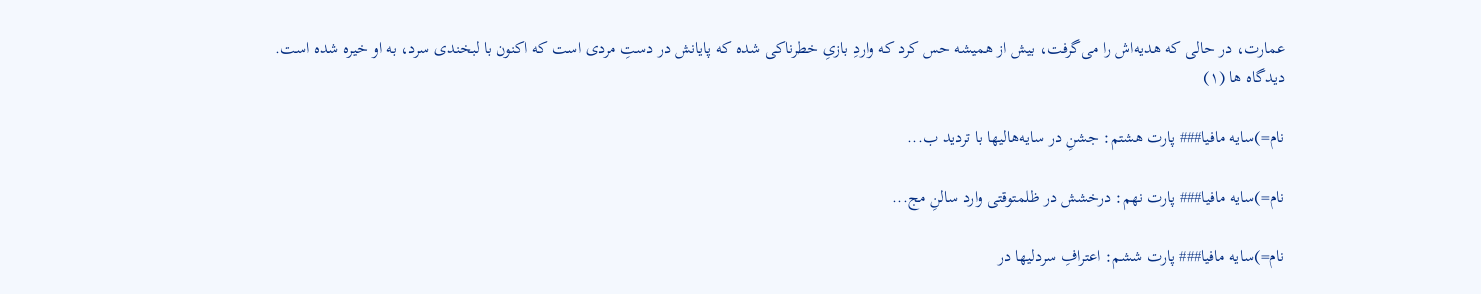عمارت، در حالی که هدیه‌اش را می‌گرفت، بیش از همیشه حس کرد که واردِ بازیِ خطرناکی شده که پایانش در دستِ مردی است که اکنون با لبخندی سرد، به او خیره شده است.
دیدگاه ها (۱)

نام=)سایه مافیا### پارت هشتم: جشنِ در سایه‌هالیها با تردید ب...

نام=)سایه مافیا### پارت نهم: درخشش در ظلمتوقتی وارد سالنِ مج...

نام=)سایه مافیا### پارت ششم: اعترافِ سردلیها در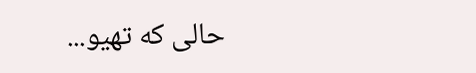حالی که تهیو...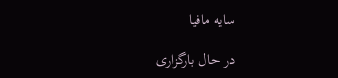سایه مافیا

در حال بارگزاری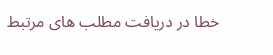خطا در دریافت مطلب های مرتبط